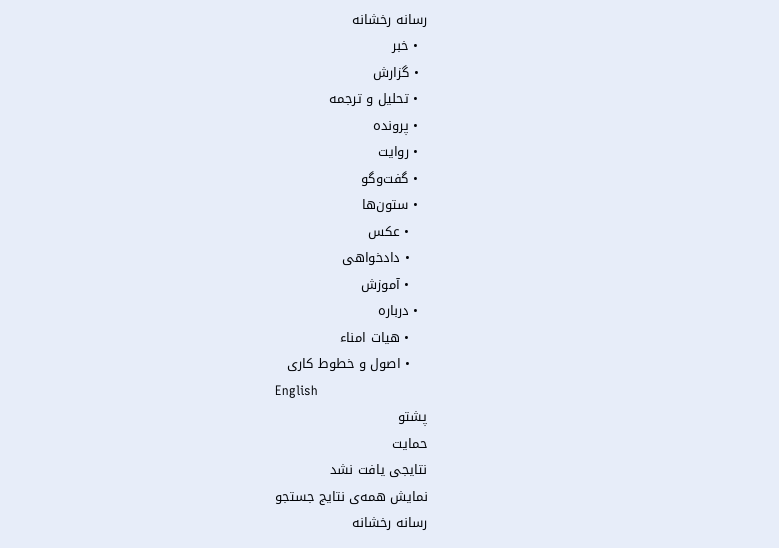رسانه رخشانه
  • خبر
  • گزارش
  • تحلیل و ترجمه
  • پرونده
  • روایت
  • گفت‌وگو
  • ستون‌ها
    • عکس
    • دادخواهی
    • آموزش
  • درباره
    • هیات امناء
    • اصول و خطوط کاری
English
پشتو
حمایت
نتایجی یافت نشد
نمایش همه‌ی نتایج جستجو
رسانه رخشانه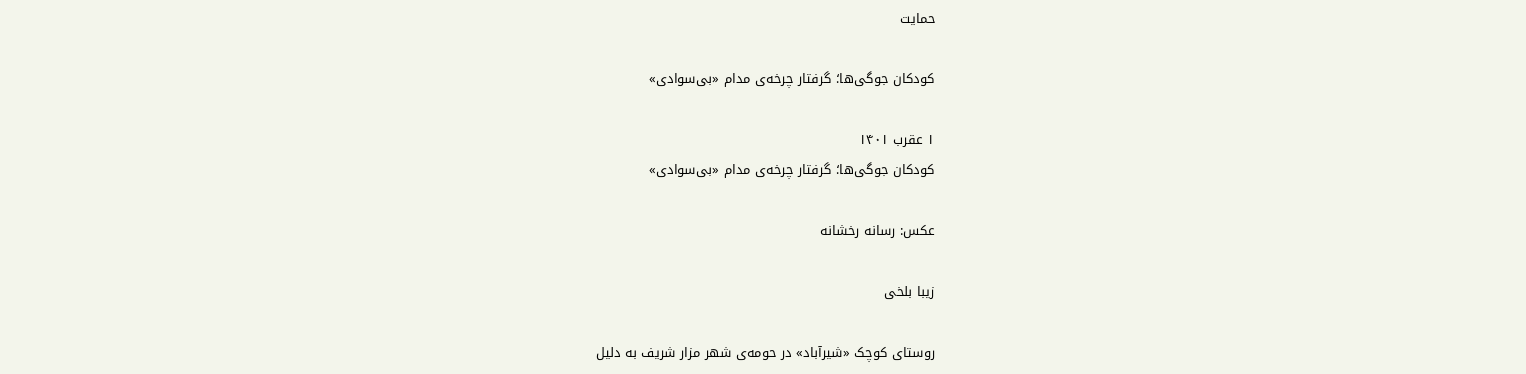حمایت

کودکان جوگی‌ها؛ گرفتار چرخه‌ی مدام «بی‌سوادی»

۱ عقرب ۱۴۰۱
کودکان جوگی‌ها؛ گرفتار چرخه‌ی مدام «بی‌سوادی»

عکس: رسانه رخشانه

زیبا بلخی

روستای کوچک «شیرآباد» در حومه‌ی شهر مزار شریف به دلیل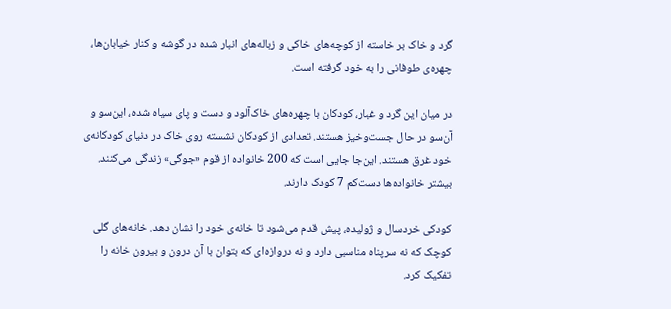گرد و خاک بر خاسته از کوچه‌های خاکی و زباله‌های انبار شده در گوشه و کنار خیابان‌ها، چهره‌ی طوفانی را به خود گرفته است.

در میان این گرد و غبار، کودکان با چهره‌‌های خاک‌آلود و دست و پای سیاه شده، این‌سو و آن‌سو در حال جست‌وخیز هستند. تعدادی از کودکان نشسته روی خاک در دنیای کودکانه‌ی خود غرق هستند. این‌جا جایی است که 200 خانواده از قوم «جوگی» زندگی می‌کنند. بیشتر خانواده‌ها دست‌کم 7 کودک دارند.

کودکی خردسال و ژولیده، پیش قدم می‌شود تا خانه‌ی خود را نشان دهد. خانه‌های گلی کوچک که نه سرپناه مناسبی دارد و نه دروازه‌‌ای که بتوان با آن درون و بیرون خانه را تفکیک کرد.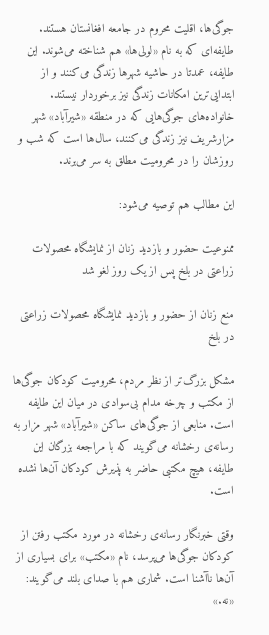جوگی‌ها، اقلیت محروم در جامعه افغانستان هستند. طایفه‌ا‌ی که به نام «لولی‌ها» هم شناخته می‌شوند. این طایفه، عمدتا در حاشیه شهرها زندگی می‌کنند و از ابتدایی‌ترین امکانات زندگی نیز برخوردار نیستند. خانواده‌های جوگی‌هایی که در منطقه «شیرآباد» شهر مزارشریف نیز زندگی می‌کنند، سال‌ها است که شب و روزشان را در محرومیت مطلق به سر می‌برند.

این مطالب هم توصیه می‌شود:

ممنوعیت حضور و بازدید زنان از نمایشگاه محصولات زراعتی در بلخ پس از یک روز لغو شد

منع زنان از حضور و بازدید نمایشگاه محصولات زراعتی در بلخ

مشکل بزرگ‌تر از نظر مردم، محرومیت کودکان جوگی‌ها از مکتب و چرخه مدام بی‌سوادی در میان این طایفه است. منابعی از جوگی‌های ساکن «شیرآباد» شهر مزار به رسانه‌ی رخشانه می‌گویند که با مراجعه بزرگان این طایفه، هیچ مکتبی حاضر به پذیرش کودکان آن‌ها نشده است.

وقتی خبرنگار رسانه‌ی رخشانه در مورد مکتب رفتن از کودکان جوگی‌ها می‌پرسد، نام «مکتب» برای بسیاری از آن‌ها ناآشنا است. شماری هم با صدای بلند می‌گویند: «نه.»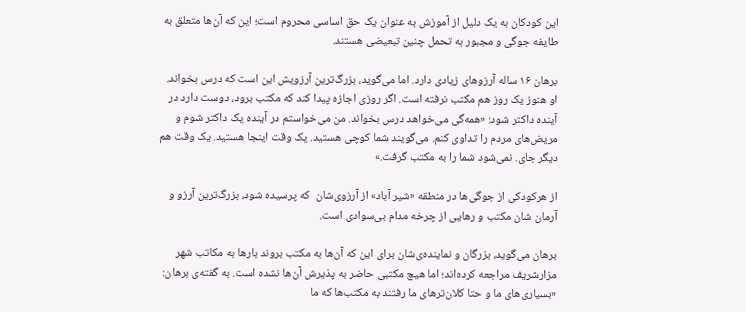این کودکان به یک دلیل از آموزش به عنوان یک حق اساسی محروم است؛ این که آن‌ها متعلق به طایفه جوگی و مجبور به تحمل چنین تبعیضی هستند.

برهان ۱۶ ساله آرزوهای زیادی دارد. اما می‌گوید، بزرگ‌ترین آرزویش این است که درس بخواند. او هنوز یک روز هم مکتب نرفته است. اگر روزی اجازه پیدا کند که مکتب برود، دوست دارد در آینده داکتر شود: «همه‌گی می‌خواهد درس بخواند. من می‌خواستم در آینده یک داکتر شوم و مریض‌های مردم را تداوی کنم. می‌گویند شما کوچی هستید. یک وقت اینجا هستید. یک وقت هم دیگر جای. نمی‌شود شما را به مکتب گرفت.»

از هرکودکی از جوگی‌ها در منطقه «شیر آباد» از آرزوی‌شان  که پرسیده شود، بزرگ‌ترین آرزو و آرمان شان مکتب و رهایی از چرخه مدام بی‌سوادی است.

برهان می‌گوید، بزرگان و نماینده‌‌ی‌شان برای این که آن‌ها به مکتب بروند بارها به مکاتب شهر مزارشریف مراجعه کرده‌اند؛ اما هیچ مکتبی حاضر به پذیرش آن‌ها نشده است. به گفته‌ی برهان: «بسیاری‌های ما و حتا کلان‌ترهای ما رفتند به مکتب‌ها که ما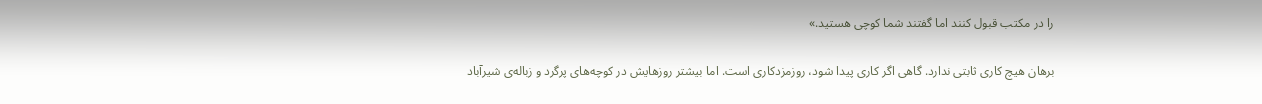را در مکتب قبول کنند اما گفتند شما کوچی هستید.»

برهان هیچ کاری ثابتی ندارد. گاهی اگر کاری پیدا شود، روزمزدکاری است. اما بیشتر روزهایش در کوچه‌های پرگرد و زباله‌ی شیرآباد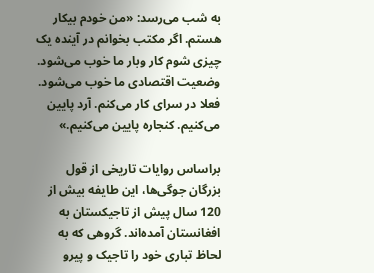به شب می‌رسد: «من خودم بیکار هستم. اگر مکتب بخوانم در آینده یک چیزی شوم کار وبار ما خوب می‌شود. وضعیت اقتصادی ما خوب می‌شود. فعلا در سرای کار می‌کنم. آرد پایین می‌کنیم. کنجاره پایین می‌کنیم.»

براساس روایات تاریخی از قول بزرگان جوگی‌ها، این طایفه بیش از 120 سال پیش از تاجیکستان به افغانستان آمده‌اند. گروهی که به لحاظ تباری خود را تاجیک و پیرو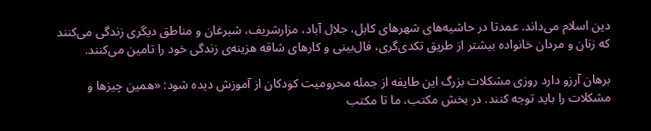دین اسلام می‌داند. عمدتا در حاشیه‌های شهرهای کابل، جلال آباد، مزارشریف، شبرغان و مناطق دیگری زندگی می‌کنند که زنان و مردان خانواده بیشتر از طریق تکدی‌گری، فال‌بینی و کارهای شاقه هزینه‌ی زندگی خود را تامین می‌کنند.

برهان آرزو دارد روزی مشکلات بزرگ این طایفه از جمله محرومیت کودکان از آموزش دیده شود: «همین چیزها و مشکلات را باید توجه کنند. در بخش مکتب، ما تا مکتب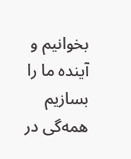بخوانیم و آینده ما را بسازیم همه‌گی در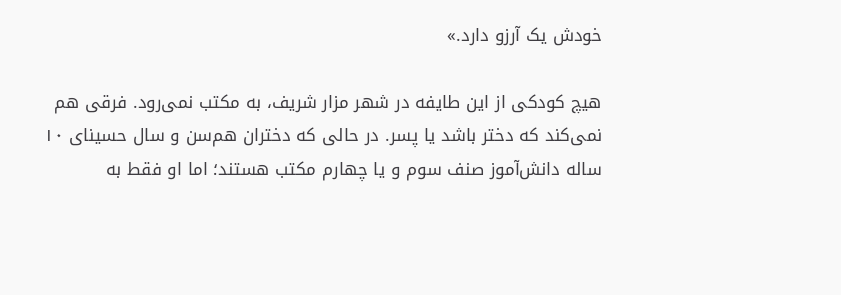خودش یک آرزو دارد.»

هیچ کودکی از این طایفه در شهر مزار شریف، به مکتب نمی‌رود. فرقی هم نمی‌کند که دختر باشد یا پسر. در حالی که دختران هم‌سن و سال حسینای ۱۰ ساله دانش‌آموز صنف سوم و یا چهارم مکتب هستند؛ اما او فقط به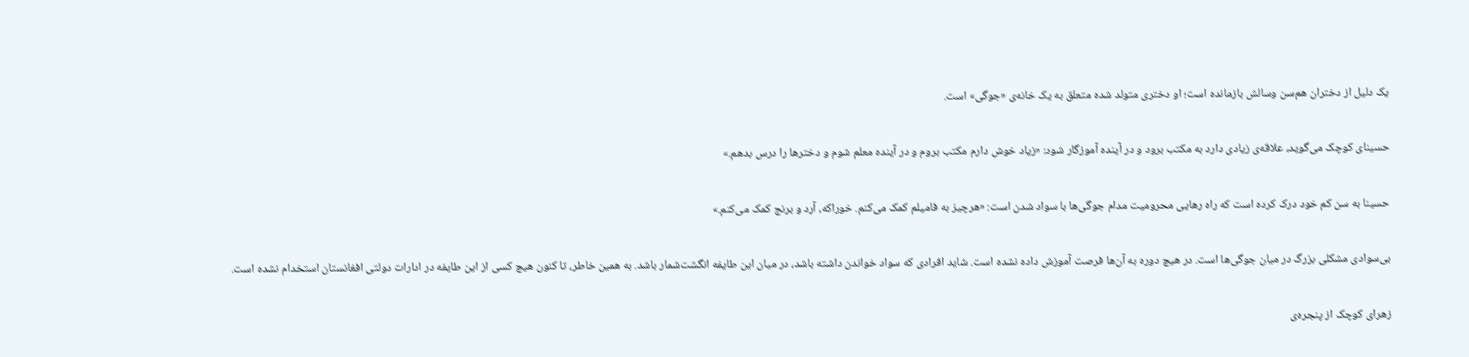یک دلیل از دختران هم‌سن وسالش بازمانده است؛ او دختری متولد شده متعلق به یک خانه‌ی «جوگی» است.

حسینای کوچک می‌گوید، علاقه‌ی زیادی دارد به مکتب برود و در آینده آموزگار شود: «زیاد خوش دارم مکتب بروم و در آینده معلم شوم و دخترها را درس بدهم.»

حسینا به سن کم خود درک کرده است که راه رهایی محرومیت مدام جوگی‌ها با سواد شدن است: «هرچیز به فامیلم کمک می‌کنم. خوراکه، آرد و برنج کمک می‌کنم.»

بی‌سوادی مشکلی بزرگ در میان جوگی‌ها است. در هیچ دوره به آن‌ها فرصت آموزش داده نشده است. شاید افرادی که سواد خواندن داشته باشد، در میان این طایفه انگشت‌شمار باشد. به همین خاطر، تا کنون هیچ کسی از این طایفه در ادارات دولتی افغانستان استخدام نشده است.

زهرای کوچک از پنجره‌ی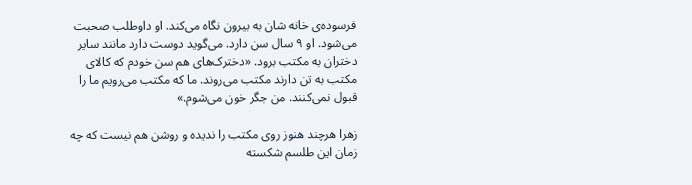فرسوده‌ی خانه شان به بیرون نگاه می‌کند. او داوطلب صحبت می‌شود. او ۹ سال سن دارد. می‌گوید دوست دارد مانند سایر دختران به مکتب برود. «دخترک‌های هم سن خودم که کالای مکتب به تن دارند مکتب می‌روند. ما که مکتب می‌رویم ما را قبول نمی‌کنند. من جگر خون می‌شوم.»

زهرا هرچند هنوز روی مکتب را ندیده و روشن هم نیست که چه زمان این طلسم شکسته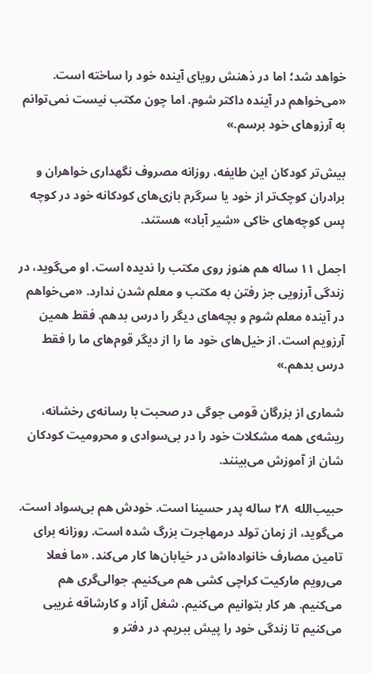خواهد شد؛ اما در ذهنش رویای آینده خود را ساخته است. «می‌خواهم در آینده داکتر شوم. اما چون مکتب نیست نمی‌توانم به آرزوهای خود برسم.»

بیش‌تر کودکان این طایفه، روزانه مصروف نگهداری خواهران و برادران کوچک‌تر از خود یا سرگرم بازی‌های کودکانه خود در کوچه پس کوچه‌های خاکی «شیر آباد» هستند.

اجمل ۱۱ ساله هم هنوز روی مکتب را ندیده است. او می‌گوید، در زندگی آرزویی جز رفتن به مکتب و معلم شدن ندارد. «می‌خواهم در آینده معلم شوم و بچه‌های دیگر را درس بدهم. فقط همین آرزویم است. از خیل‌های خود ما را از دیگر قوم‌های ما را فقط درس بدهم.»

شماری از بزرگان قومی جوگی در صحبت با رسانه‌ی رخشانه‌، ریشه‌ی همه مشکلات خود را در بی‌سوادی و محرومیت کودکان شان از آموزش می‌بینند.

حبیب‌الله  ۲۸ ساله پدر حسینا است. خودش هم بی‌سواد است. می‌گوید، از زمان تولد درمهاجرت بزرگ شده است. روزانه برای تامین مصارف خانواده‌اش در خیابان‌ها کار می‌کند. «ما فعلا می‌رویم مارکیت کراچی کشی هم می‌کنیم. جوالی‌گری هم می‌کنیم. هر کار بتوانیم می‌کنیم. شغل آزاد و کارشاقه غریبی می‌کنیم تا زندگی خود را پیش ببریم. در دفتر و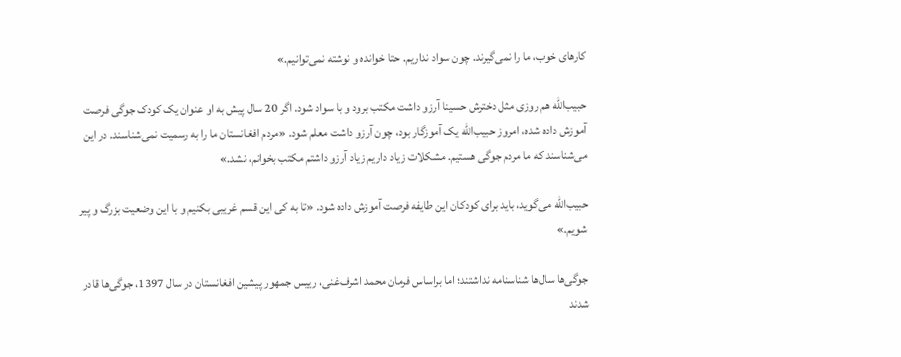کارهای خوب، ما را نمی‌گیرند. چون سواد نداریم. حتا خوانده و نوشته نمی‌توانیم.»

حبیب‌الله هم روزی مثل دخترش حسینا آرزو داشت مکتب برود و با سواد شود. اگر 20 سال پیش به او عنوان یک کودک جوگی فرصت آموزش داده شده، امروز حبیب‌الله یک آموزگار بود، چون آرزو داشت معلم شود. «مردم افغانستان ما را به رسمیت نمی‌شناسند. در این می‌شناسند که ما مردم جوگی هستیم. مشکلات زیاد داریم زیاد آرزو داشتم مکتب بخوانم، نشد.»

حبیب‌الله می‌گوید، باید برای کودکان این طایفه فرصت آموزش داده شود. «تا به کی این قسم غریبی بکنیم و با این وضعیت بزرگ و پیر شویم.»

جوگی‌ها سال‌ها شناسنامه نداشتند؛ اما براساس فرمان محمد اشرف‌غنی، رییس جمهور پیشین افغانستان در سال 1397، جوگی‌ها قادر شدند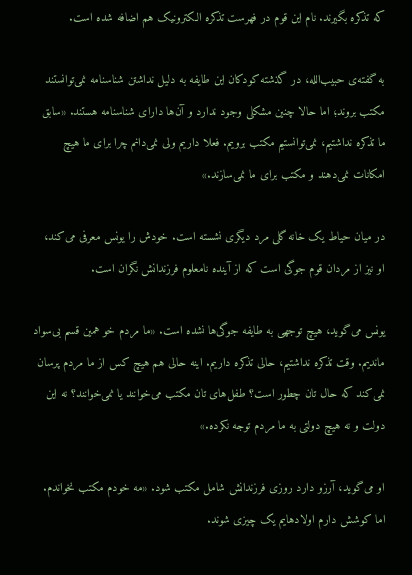که تذکره بگیرند. نام این قوم در فهرست تذکره الکترونیک هم اضافه شده است.

به گفته‌ی حبیب‌الله، در گذشته کودکان این طایفه به دلیل نداشتن شناسنامه نمی‌توانستند مکتب بروند؛ اما حالا چنین مشکلی وجود ندارد و آن‌ها دارای شناسنامه هستند. «سابق ما تذکره نداشتیم، نمی‌توانستیم مکتب برویم. فعلا داریم ولی نمی‌دانم چرا برای ما هیچ امکانات نمی‌دهند و مکتب برای ما نمی‌سازند.»

در میان حیاط یک خانه گلی مرد دیگری نشسته است. خودش را یونس معرفی می‌کند، او نیز از مردان قوم جوگی است که از آینده نامعلوم فرزندانش نگران است.

یونس می‌گوید، هیچ توجهی به طایفه جوگی‌ها نشده است. «ما مردم خو همین قسم بی‌سواد ماندیم. وقت تذکره نداشتیم، حالی تذکره داریم. اینه حالی هم هیچ کس از ما مردم پرسان نمی‌کند که حال تان چطور است؟ طفل‌های تان مکتب می‌خوانند یا نمی‌خوانند؟ نه این دولت و نه هیچ دولتی به ما مردم توجه نکرده.»

او می‌گوید، آرزو دارد روزی فرزندانش شامل مکتب شود. «مه خودم مکتب نخواندم. اما کوشش دارم اولادهایم یک چیزی شوند.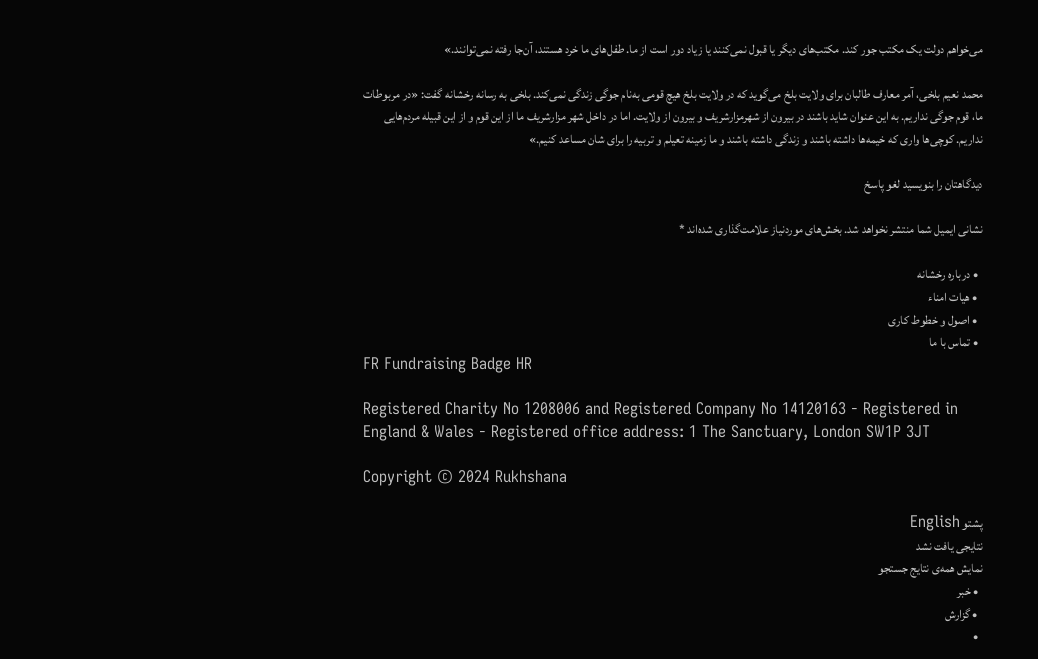می‌خواهم دولت یک مکتب جور کند. مکتب‌های دیگر یا قبول نمی‌کنند یا زیاد دور است از ما. طفل‌های ما خرد هستند، آن‌جا رفته نمی‌توانند.»

محمد نعیم بلخی، آمر معارف طالبان برای ولایت بلخ می‌گوید که در ولایت بلخ هیچ قومی به‌نام جوگی زندگی نمی‌کند. بلخی به رسانه رخشانه گفت: «در مربوطات ما، قوم جوگی نداریم. به این عنوان شاید باشند در بیرون از شهرمزارشریف و بیرون از ولایت. اما در داخل شهر مزارشریف ما از این قوم و از این قبیله مردم‌هایی نداریم. کوچی‌ها واری که خیمه‌ها داشته باشند و زند‌گی داشته باشند و ما زمینه تعیلم و تربیه را برای شان مساعد کنیم.»

دیدگاهتان را بنویسید لغو پاسخ

نشانی ایمیل شما منتشر نخواهد شد. بخش‌های موردنیاز علامت‌گذاری شده‌اند *

  • درباره رخشانه
  • هیات امناء
  • اصول و خطوط کاری
  • تماس با ما
FR Fundraising Badge HR

Registered Charity No 1208006 and Registered Company No 14120163 - Registered in England & Wales - Registered office address: 1 The Sanctuary, London SW1P 3JT

Copyright © 2024 Rukhshana

پشتو English
نتایجی یافت نشد
نمایش همه‌ی نتایج جستجو
  • خبر
  • گزارش
  •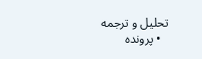تحلیل و ترجمه
  • پرونده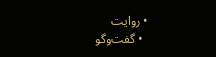• روایت
  • گفت‌وگو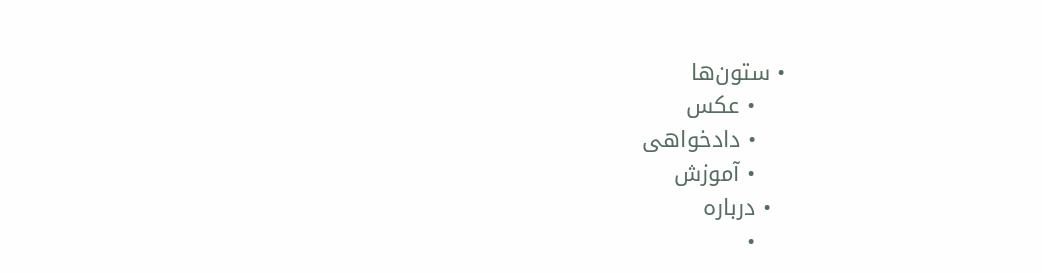• ستون‌ها
    • عکس
    • دادخواهی
    • آموزش
  • درباره
    •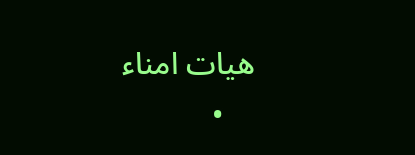هیات امناء
    •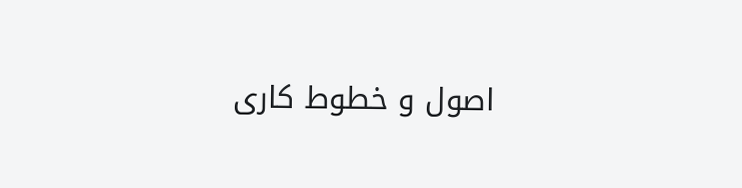اصول و خطوط کاری